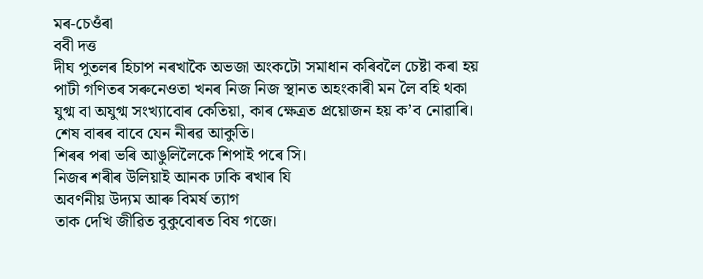মৰ-চেওঁৰা
ববী দত্ত
দীঘ পুতলৰ হিচাপ নৰখাকৈ অভজা অংকটো সমাধান কৰিবলৈ চেষ্টা কৰা হয়
পাটী গণিতৰ সৰুনেওতা খনৰ নিজ নিজ স্থানত অহংকাৰী মন লৈ বহি থকা
যুগ্ম বা অযুগ্ম সংখ্যাবোৰ কেতিয়া, কাৰ ক্ষেত্ৰত প্ৰয়োজন হয় ক’ব নোৱাৰি।
শেষ বাৰৰ বাবে যেন নীৰৱ আকুতি।
শিৰৰ পৰা ভৰি আঙুলিলৈকে শিপাই পৰে সি।
নিজৰ শৰীৰ উলিয়াই আনক ঢাকি ৰখাৰ যি
অবৰ্ণনীয় উদ্যম আৰু বিমৰ্ষ ত্যাগ
তাক দেখি জীৱিত বুকুবোৰত বিষ গজে।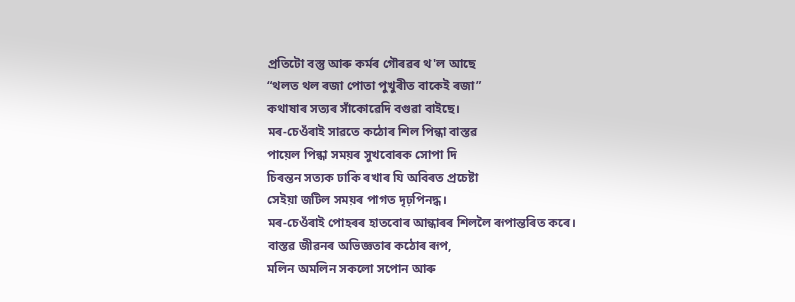প্ৰতিটো বস্তু আৰু কৰ্মৰ গৌৰৱৰ থ'ল আছে
“থলত থল ৰজা পোতা পুখুৰীত বাকেই ৰজা”
কথাষাৰ সত্যৰ সাঁকোৱেদি বগুৱা বাইছে।
মৰ-চেওঁৰাই সাৱতে কঠোৰ শিল পিন্ধা বাস্তৱ
পায়েল পিন্ধা সময়ৰ সুখবোৰক সোপা দি
চিৰন্তন সত্যক ঢাকি ৰখাৰ যি অবিৰত প্ৰচেষ্টা
সেইয়া জটিল সময়ৰ পাগত দৃঢ়পিনদ্ধ।
মৰ-চেওঁৰাই পোহৰৰ হাতবোৰ আন্ধাৰৰ শিললৈ ৰূপান্তৰিত কৰে।
বাস্তৱ জীৱনৰ অভিজ্ঞতাৰ কঠোৰ ৰূপ,
মলিন অমলিন সকলো সপোন আৰু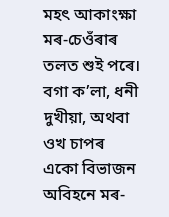মহৎ আকাংক্ষা মৰ-চেওঁৰাৰ তলত শুই পৰে।
বগা ক’লা, ধনী দুখীয়া, অথবা ওখ চাপৰ একো বিভাজন অবিহনে মৰ-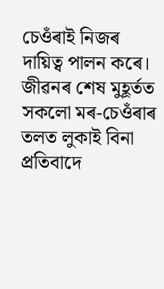চেওঁৰাই নিজৰ দায়িত্ব পালন কৰে।
জীৱনৰ শেষ মুহূৰ্তত সকলো মৰ-চেওঁৰাৰ তলত লুকাই বিনা প্ৰতিবাদে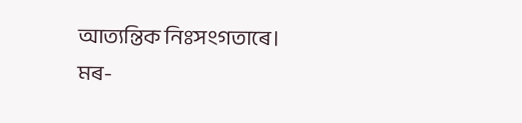আত্যন্তিক নিঃসংগতাৰে।
মৰ-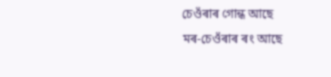চেওঁৰাৰ গোন্ধ আছে
মৰ-চেওঁৰাৰ ৰং আছে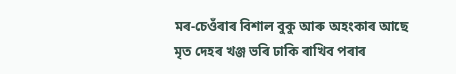মৰ-চেওঁৰাৰ বিশাল বুকু আৰু অহংকাৰ আছে
মৃত দেহৰ খঞ্জ ভৰি ঢাকি ৰাখিব পৰাৰ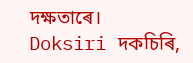দক্ষতাৰে।
Doksiri দকচিৰি,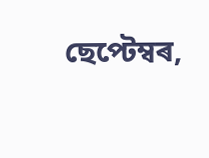ছেপ্টেম্বৰ,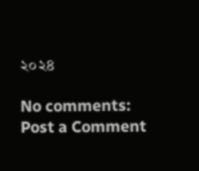২০২৪

No comments:
Post a Comment